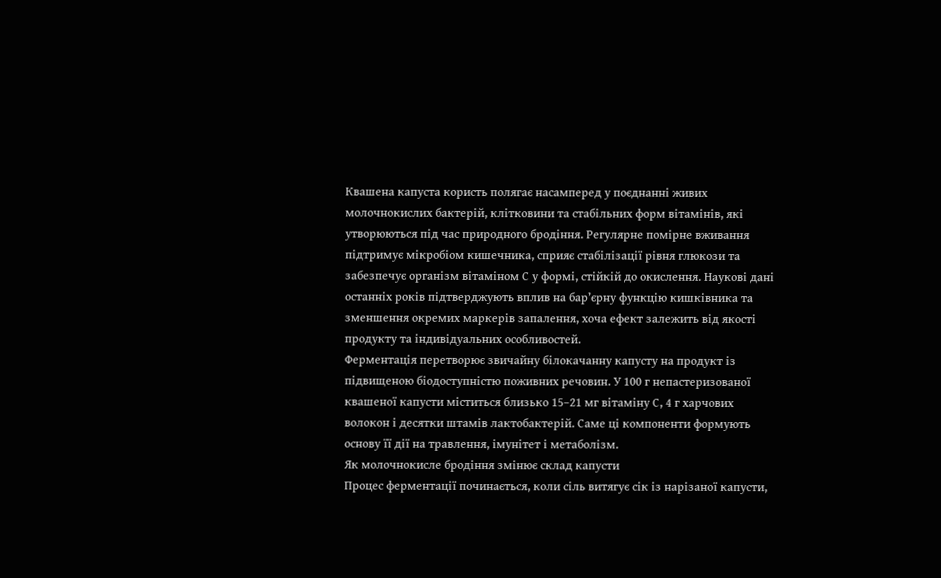Квашена капуста користь полягає насамперед у поєднанні живих молочнокислих бактерій, клітковини та стабільних форм вітамінів, які утворюються під час природного бродіння. Регулярне помірне вживання підтримує мікробіом кишечника, сприяє стабілізації рівня глюкози та забезпечує організм вітаміном С у формі, стійкій до окислення. Наукові дані останніх років підтверджують вплив на бар’єрну функцію кишківника та зменшення окремих маркерів запалення, хоча ефект залежить від якості продукту та індивідуальних особливостей.
Ферментація перетворює звичайну білокачанну капусту на продукт із підвищеною біодоступністю поживних речовин. У 100 г непастеризованої квашеної капусти міститься близько 15–21 мг вітаміну С, 4 г харчових волокон і десятки штамів лактобактерій. Саме ці компоненти формують основу її дії на травлення, імунітет і метаболізм.
Як молочнокисле бродіння змінює склад капусти
Процес ферментації починається, коли сіль витягує сік із нарізаної капусти,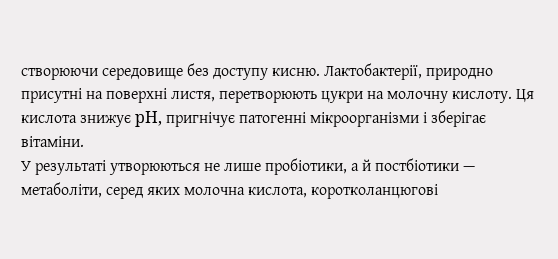створюючи середовище без доступу кисню. Лактобактерії, природно присутні на поверхні листя, перетворюють цукри на молочну кислоту. Ця кислота знижує pH, пригнічує патогенні мікроорганізми і зберігає вітаміни.
У результаті утворюються не лише пробіотики, а й постбіотики — метаболіти, серед яких молочна кислота, коротколанцюгові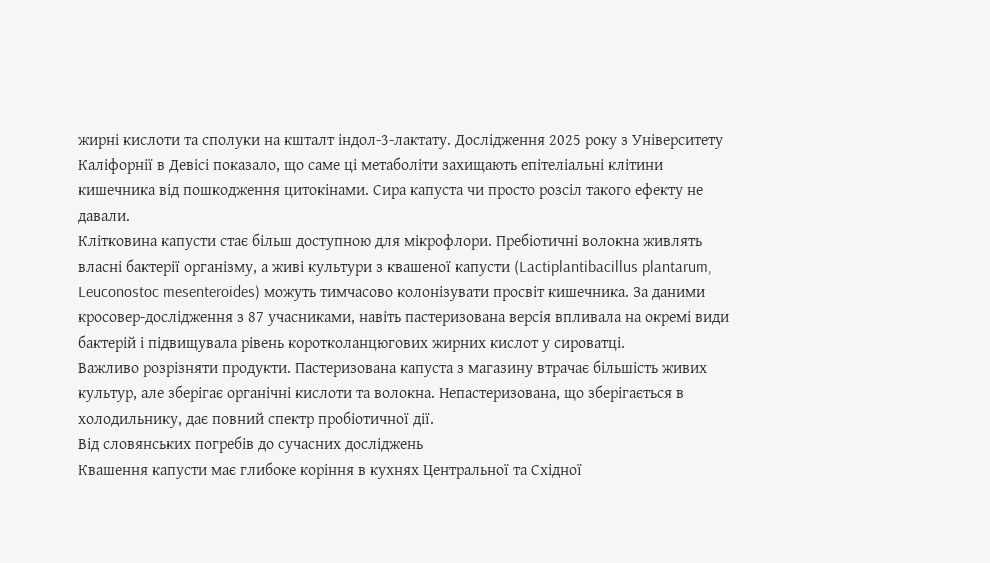жирні кислоти та сполуки на кшталт індол-3-лактату. Дослідження 2025 року з Університету Каліфорнії в Девісі показало, що саме ці метаболіти захищають епітеліальні клітини кишечника від пошкодження цитокінами. Сира капуста чи просто розсіл такого ефекту не давали.
Клітковина капусти стає більш доступною для мікрофлори. Пребіотичні волокна живлять власні бактерії організму, а живі культури з квашеної капусти (Lactiplantibacillus plantarum, Leuconostoc mesenteroides) можуть тимчасово колонізувати просвіт кишечника. За даними кросовер-дослідження з 87 учасниками, навіть пастеризована версія впливала на окремі види бактерій і підвищувала рівень коротколанцюгових жирних кислот у сироватці.
Важливо розрізняти продукти. Пастеризована капуста з магазину втрачає більшість живих культур, але зберігає органічні кислоти та волокна. Непастеризована, що зберігається в холодильнику, дає повний спектр пробіотичної дії.
Від словянських погребів до сучасних досліджень
Квашення капусти має глибоке коріння в кухнях Центральної та Східної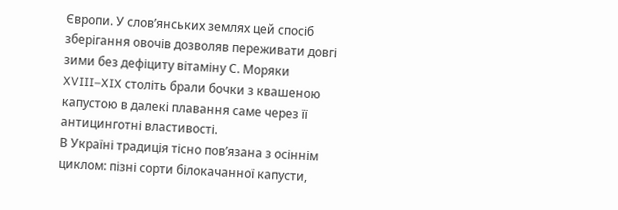Європи. У слов’янських землях цей спосіб зберігання овочів дозволяв переживати довгі зими без дефіциту вітаміну С. Моряки XVIII–XIX століть брали бочки з квашеною капустою в далекі плавання саме через її антицинготні властивості.
В Україні традиція тісно пов’язана з осіннім циклом: пізні сорти білокачанної капусти,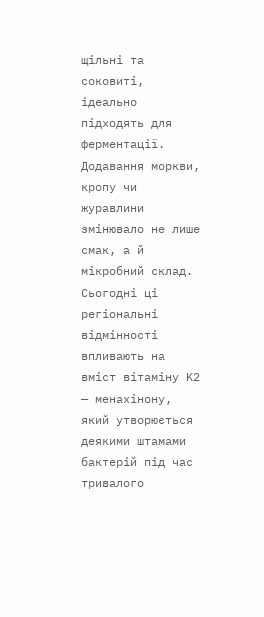щільні та соковиті, ідеально підходять для ферментації. Додавання моркви, кропу чи журавлини змінювало не лише смак, а й мікробний склад. Сьогодні ці регіональні відмінності впливають на вміст вітаміну K2 — менахінону, який утворюється деякими штамами бактерій під час тривалого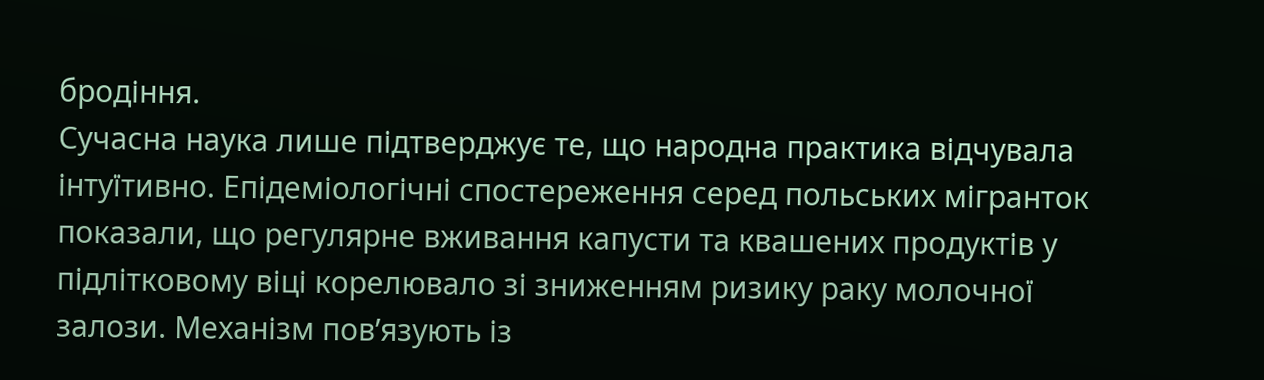бродіння.
Сучасна наука лише підтверджує те, що народна практика відчувала інтуїтивно. Епідеміологічні спостереження серед польських мігранток показали, що регулярне вживання капусти та квашених продуктів у підлітковому віці корелювало зі зниженням ризику раку молочної залози. Механізм пов’язують із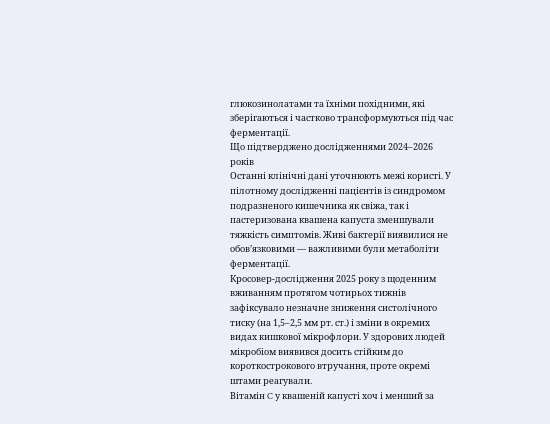глюкозинолатами та їхніми похідними, які зберігаються і частково трансформуються під час ферментації.
Що підтверджено дослідженнями 2024–2026 років
Останні клінічні дані уточнюють межі користі. У пілотному дослідженні пацієнтів із синдромом подразненого кишечника як свіжа, так і пастеризована квашена капуста зменшували тяжкість симптомів. Живі бактерії виявилися не обов’язковими — важливими були метаболіти ферментації.
Кросовер-дослідження 2025 року з щоденним вживанням протягом чотирьох тижнів зафіксувало незначне зниження систолічного тиску (на 1,5–2,5 мм рт. ст.) і зміни в окремих видах кишкової мікрофлори. У здорових людей мікробіом виявився досить стійким до короткострокового втручання, проте окремі штами реагували.
Вітамін C у квашеній капусті хоч і менший за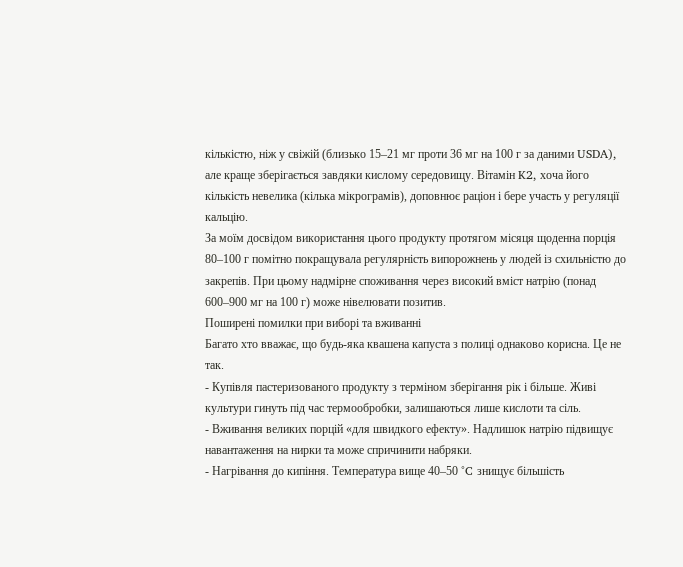кількістю, ніж у свіжій (близько 15–21 мг проти 36 мг на 100 г за даними USDA), але краще зберігається завдяки кислому середовищу. Вітамін K2, хоча його кількість невелика (кілька мікрограмів), доповнює раціон і бере участь у регуляції кальцію.
За моїм досвідом використання цього продукту протягом місяця щоденна порція 80–100 г помітно покращувала регулярність випорожнень у людей із схильністю до закрепів. При цьому надмірне споживання через високий вміст натрію (понад 600–900 мг на 100 г) може нівелювати позитив.
Поширені помилки при виборі та вживанні
Багато хто вважає, що будь-яка квашена капуста з полиці однаково корисна. Це не так.
- Купівля пастеризованого продукту з терміном зберігання рік і більше. Живі культури гинуть під час термообробки, залишаються лише кислоти та сіль.
- Вживання великих порцій «для швидкого ефекту». Надлишок натрію підвищує навантаження на нирки та може спричинити набряки.
- Нагрівання до кипіння. Температура вище 40–50 °C знищує більшість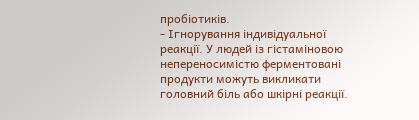пробіотиків.
- Ігнорування індивідуальної реакції. У людей із гістаміновою непереносимістю ферментовані продукти можуть викликати головний біль або шкірні реакції.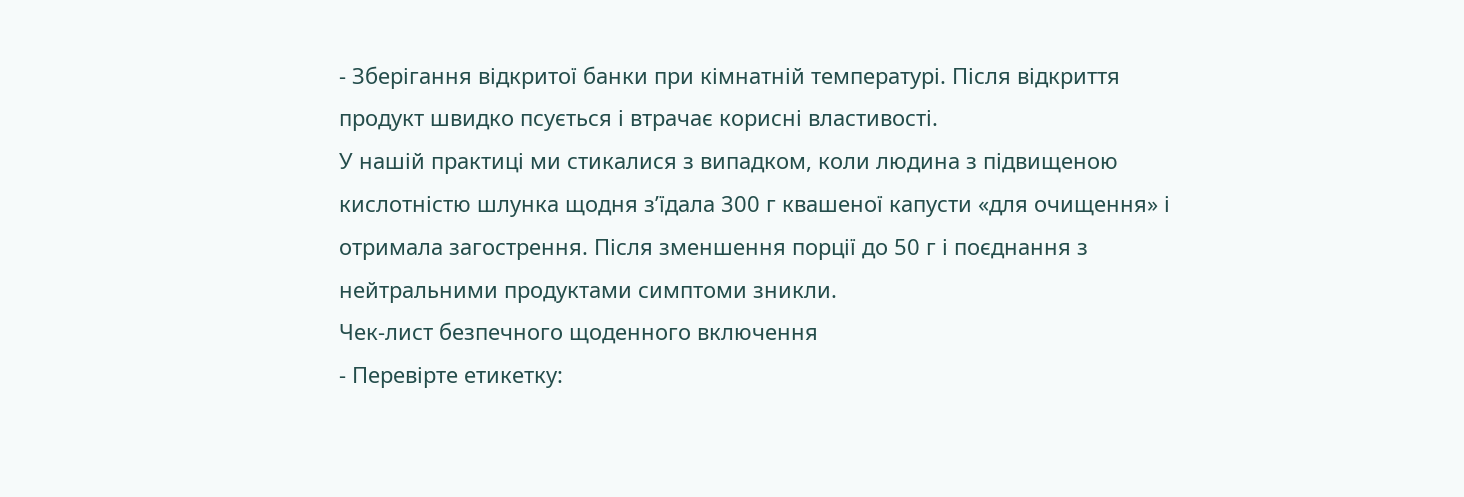- Зберігання відкритої банки при кімнатній температурі. Після відкриття продукт швидко псується і втрачає корисні властивості.
У нашій практиці ми стикалися з випадком, коли людина з підвищеною кислотністю шлунка щодня з’їдала 300 г квашеної капусти «для очищення» і отримала загострення. Після зменшення порції до 50 г і поєднання з нейтральними продуктами симптоми зникли.
Чек-лист безпечного щоденного включення
- Перевірте етикетку: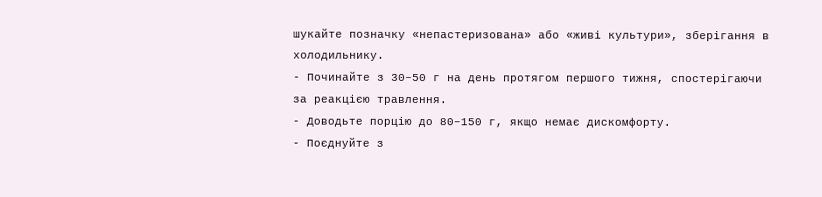шукайте позначку «непастеризована» або «живі культури», зберігання в холодильнику.
- Починайте з 30–50 г на день протягом першого тижня, спостерігаючи за реакцією травлення.
- Доводьте порцію до 80–150 г, якщо немає дискомфорту.
- Поєднуйте з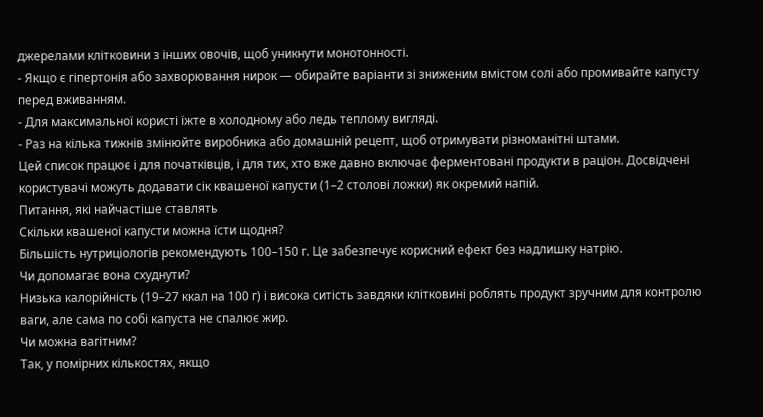джерелами клітковини з інших овочів, щоб уникнути монотонності.
- Якщо є гіпертонія або захворювання нирок — обирайте варіанти зі зниженим вмістом солі або промивайте капусту перед вживанням.
- Для максимальної користі їжте в холодному або ледь теплому вигляді.
- Раз на кілька тижнів змінюйте виробника або домашній рецепт, щоб отримувати різноманітні штами.
Цей список працює і для початківців, і для тих, хто вже давно включає ферментовані продукти в раціон. Досвідчені користувачі можуть додавати сік квашеної капусти (1–2 столові ложки) як окремий напій.
Питання, які найчастіше ставлять
Скільки квашеної капусти можна їсти щодня?
Більшість нутриціологів рекомендують 100–150 г. Це забезпечує корисний ефект без надлишку натрію.
Чи допомагає вона схуднути?
Низька калорійність (19–27 ккал на 100 г) і висока ситість завдяки клітковині роблять продукт зручним для контролю ваги, але сама по собі капуста не спалює жир.
Чи можна вагітним?
Так, у помірних кількостях, якщо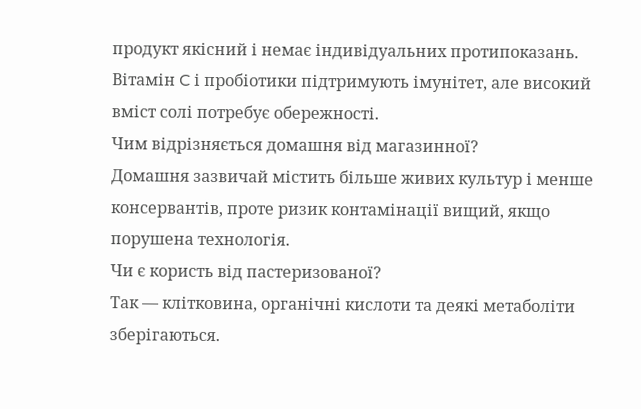продукт якісний і немає індивідуальних протипоказань. Вітамін C і пробіотики підтримують імунітет, але високий вміст солі потребує обережності.
Чим відрізняється домашня від магазинної?
Домашня зазвичай містить більше живих культур і менше консервантів, проте ризик контамінації вищий, якщо порушена технологія.
Чи є користь від пастеризованої?
Так — клітковина, органічні кислоти та деякі метаболіти зберігаються.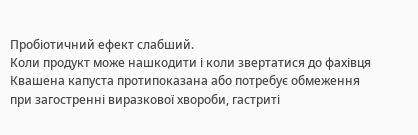Пробіотичний ефект слабший.
Коли продукт може нашкодити і коли звертатися до фахівця
Квашена капуста протипоказана або потребує обмеження при загостренні виразкової хвороби, гастриті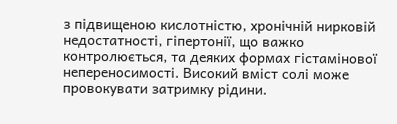з підвищеною кислотністю, хронічній нирковій недостатності, гіпертонії, що важко контролюється, та деяких формах гістамінової непереносимості. Високий вміст солі може провокувати затримку рідини.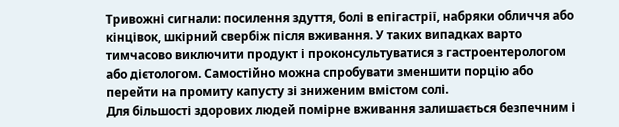Тривожні сигнали: посилення здуття, болі в епігастрії, набряки обличчя або кінцівок, шкірний свербіж після вживання. У таких випадках варто тимчасово виключити продукт і проконсультуватися з гастроентерологом або дієтологом. Самостійно можна спробувати зменшити порцію або перейти на промиту капусту зі зниженим вмістом солі.
Для більшості здорових людей помірне вживання залишається безпечним і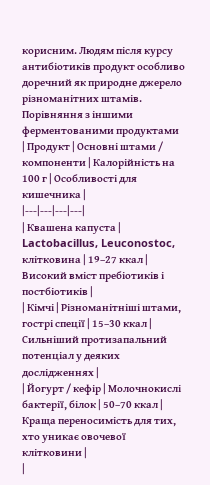корисним. Людям після курсу антибіотиків продукт особливо доречний як природне джерело різноманітних штамів.
Порівняння з іншими ферментованими продуктами
| Продукт | Основні штами / компоненти | Калорійність на 100 г | Особливості для кишечника |
|---|---|---|---|
| Квашена капуста | Lactobacillus, Leuconostoc, клітковина | 19–27 ккал | Високий вміст пребіотиків і постбіотиків |
| Кімчі | Різноманітніші штами, гострі спеції | 15–30 ккал | Сильніший протизапальний потенціал у деяких дослідженнях |
| Йогурт / кефір | Молочнокислі бактерії, білок | 50–70 ккал | Краща переносимість для тих, хто уникає овочевої клітковини |
|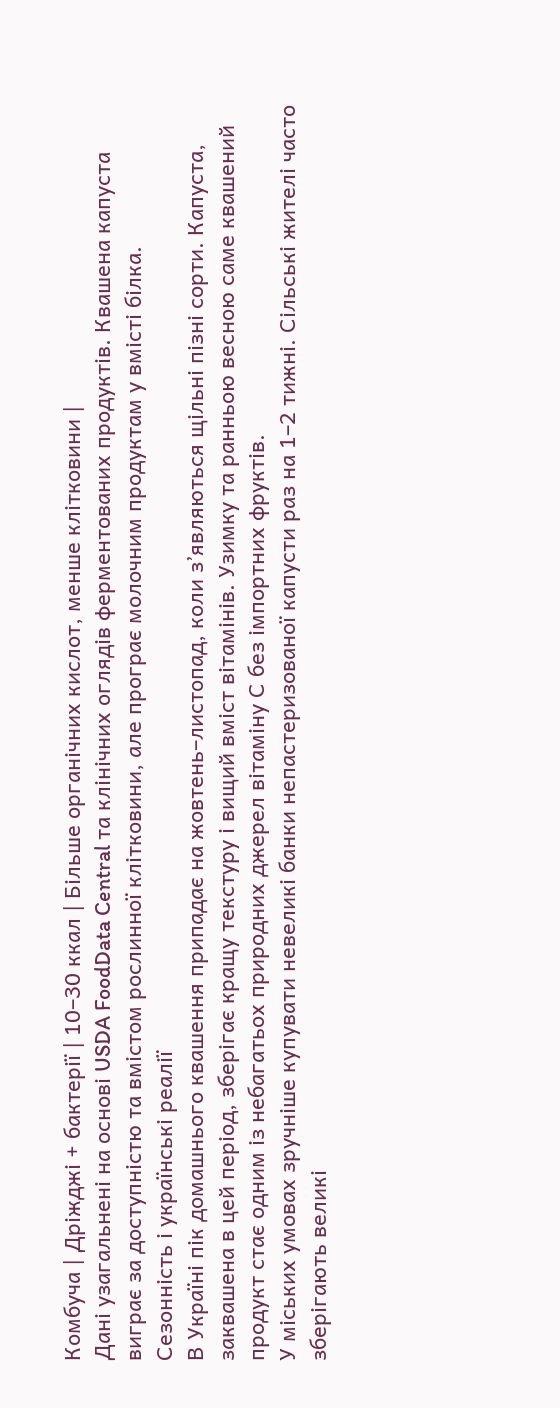Комбуча | Дріжджі + бактерії | 10–30 ккал | Більше органічних кислот, менше клітковини |
Дані узагальнені на основі USDA FoodData Central та клінічних оглядів ферментованих продуктів. Квашена капуста виграє за доступністю та вмістом рослинної клітковини, але програє молочним продуктам у вмісті білка.
Сезонність і українські реалії
В Україні пік домашнього квашення припадає на жовтень–листопад, коли з’являються щільні пізні сорти. Капуста, заквашена в цей період, зберігає кращу текстуру і вищий вміст вітамінів. Узимку та ранньою весною саме квашений продукт стає одним із небагатьох природних джерел вітаміну С без імпортних фруктів.
У міських умовах зручніше купувати невеликі банки непастеризованої капусти раз на 1–2 тижні. Сільські жителі часто зберігають великі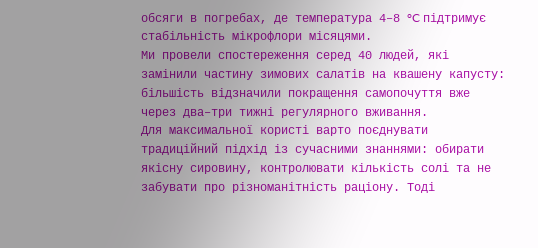обсяги в погребах, де температура 4–8 °C підтримує стабільність мікрофлори місяцями.
Ми провели спостереження серед 40 людей, які замінили частину зимових салатів на квашену капусту: більшість відзначили покращення самопочуття вже через два–три тижні регулярного вживання.
Для максимальної користі варто поєднувати традиційний підхід із сучасними знаннями: обирати якісну сировину, контролювати кількість солі та не забувати про різноманітність раціону. Тоді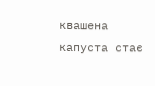квашена капуста стає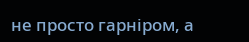не просто гарніром, а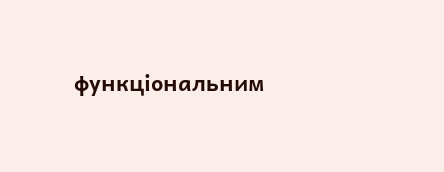функціональним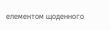елементом щоденного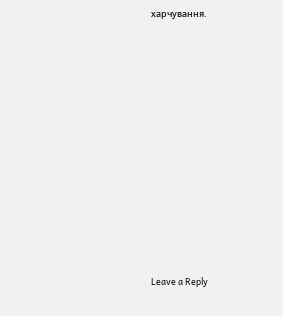харчування.













Leave a Reply